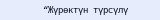“Жүрөктүн түрсүлү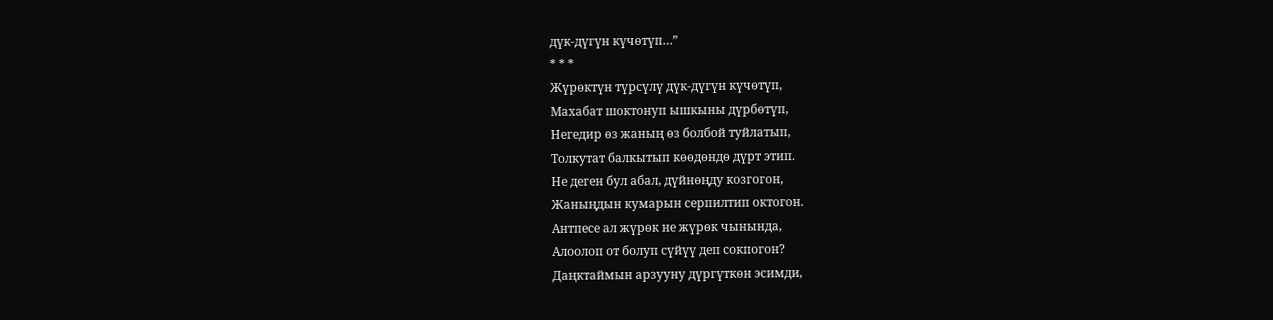дүк-дүгүн күчөтүп…”
* * *
Жүрөктүн түрсүлү дүк-дүгүн күчөтүп,
Махабат шоктонуп ышкыны дүрбөтүп,
Негедир өз жаның өз болбой туйлатып,
Толкутат балкытып көөдөндө дүрт этип.
Не деген бул абал, дүйнөңду козгогон,
Жаныңдын кумарын серпилтип октогон.
Антпесе ал жүрөк не жүрөк чынында,
Алоолоп от болуп сүйүү деп сокпогон?
Даңктаймын арзууну дүргүткөн эсимди,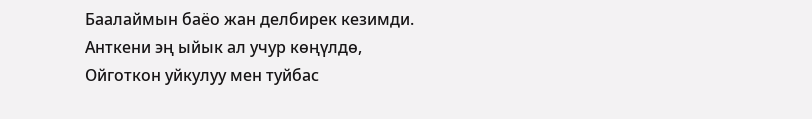Баалаймын баёо жан делбирек кезимди.
Анткени эң ыйык ал учур көңүлдө,
Ойготкон уйкулуу мен туйбас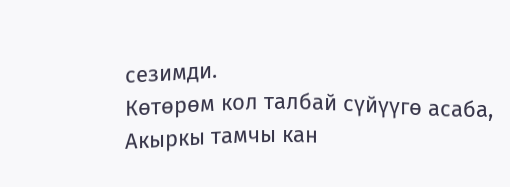сезимди.
Көтөрөм кол талбай сүйүүгө асаба,
Акыркы тамчы кан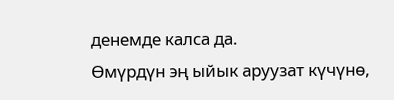денемде калса да.
Өмүрдүн эң ыйык аруузат күчүнө,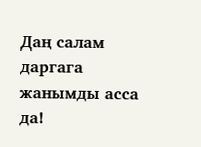Даң салам даргага жанымды асса да!